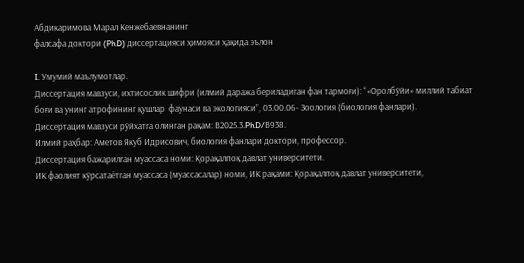Абдикаримова Марал Кенжебаевнанинг
фалсафа доктори (PhD) диссертацияси ҳимояси ҳақида эълон

I. Умумий маълумотлар.
Диссертация мавзуси, ихтисослик шифри (илмий даража бериладиган фан тармоғи): “«Оролбўйи» миллий табиат боғи ва унинг атрофининг қушлар  фаунаси ва экологияси”, 03.00.06- Зоология (биология фанлари).
Диссертация мавзуси рўйхатга олинган рақам: В2025.3.PhD/В938.
Илмий раҳбар: Аметов Якуб Идрисович, биология фанлари доктори, профессор.
Диссертация бажарилган муассаса номи: Қорақалпоқ давлат университети.
ИК фаолият кўрсатаётган муассаса (муассасалар) номи, ИК рақами: Қорақалпоқ давлат университети,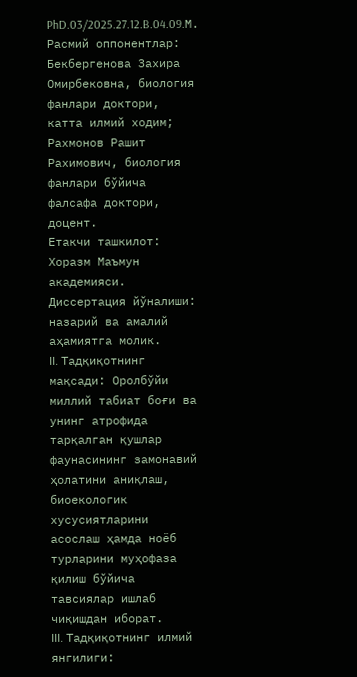PhD.03/2025.27.12.B.04.09.М.
Расмий оппонентлар: Бекбергенова Захира Омирбековна, биология фанлари доктори, катта илмий ходим; Рахмонов Рашит Рахимович, биология фанлари бўйича фалсафа доктори, доцент.
Етакчи ташкилот: Хоразм Маъмун академияси.
Диссертация йўналиши: назарий ва амалий аҳамиятга молик.
II. Тадқиқотнинг мақсади: Оролбўйи миллий табиат боғи ва унинг атрофида тарқалган қушлар фаунасининг замонавий ҳолатини аниқлаш, биоекологик хусусиятларини асослаш ҳамда ноёб турларини муҳофаза қилиш бўйича тавсиялар ишлаб чиқишдан иборат.
III. Тадқиқотнинг илмий янгилиги: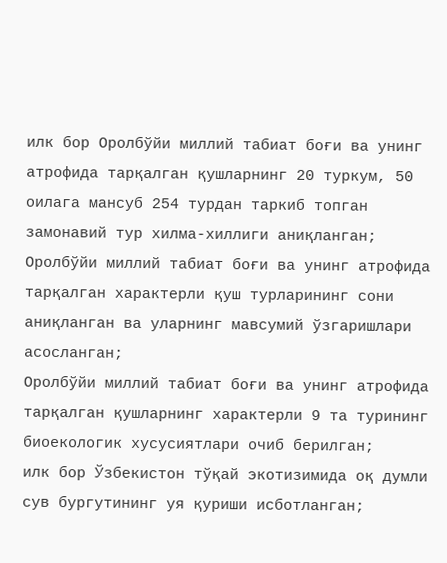илк бор Оролбўйи миллий табиат боғи ва унинг атрофида тарқалган қушларнинг 20 туркум, 50 оилага мансуб 254 турдан таркиб топган замонавий тур хилма-хиллиги аниқланган;
Оролбўйи миллий табиат боғи ва унинг атрофида тарқалган характерли қуш турларининг сони аниқланган ва уларнинг мавсумий ўзгаришлари асосланган;
Оролбўйи миллий табиат боғи ва унинг атрофида тарқалган қушларнинг характерли 9 та турининг биоекологик хусусиятлари очиб берилган;
илк бор Ўзбекистон тўқай экотизимида оқ думли сув бургутининг уя қуриши исботланган;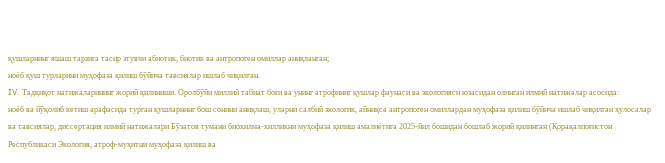қушларнинг яшаш тарзига тасир этувчи абиотик, биотик ва антропоген омиллар аниқланган;
ноёб қуш турларини муҳофаза қилиш бўйича тавсиялар ишлаб чиқилган.
IV. Тадқиқот натижаларининг жорий қилиниши. Оролбўйи миллий табиат боғи ва унинг атрофиниг қушлар фаунаси ва экологияси юзасидан олинган илмий натижалар асосида:
ноёб ва йўқолиб кетиш арафасида турган қушларнинг бош сонини аниқлаш, уларни салбий экологик, айниқса антропоген омиллардан муҳофаза қилиш бўйича ишлаб чиқилган ҳулосалар ва тавсиялар, диссертация илмий натижалари Бўзатов тумани биохилма-хилликни муҳофаза қилиш амалиётига 2025-йил бошидан бошлаб жорий қилинган (Қорақалпоғистон Республикаси Экология, атроф-муҳитни муҳофаза қилиш ва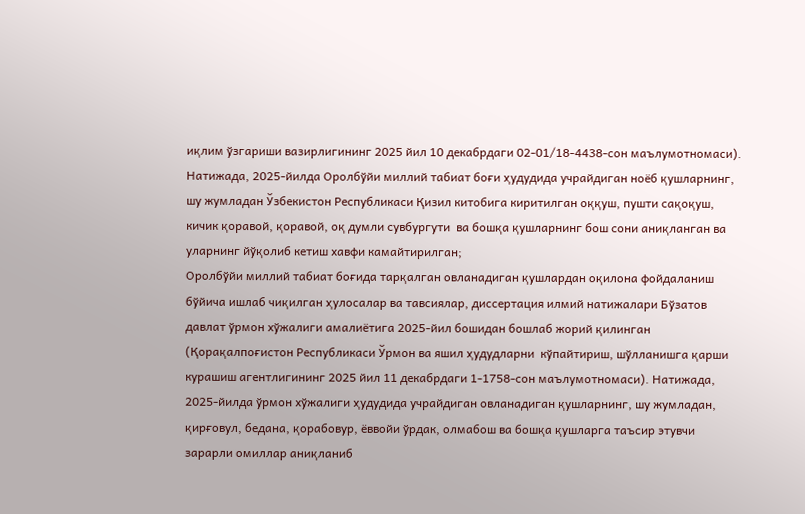иқлим ўзгариши вазирлигининг 2025 йил 10 декабрдаги 02-01/18-4438-сон маълумотномаси). Натижада, 2025-йилда Оролбўйи миллий табиат боғи ҳудудида учрайдиган ноёб қушларнинг, шу жумладан Ўзбекистон Республикаси Қизил китобига киритилган оққуш, пушти сақоқуш, кичик қоравой, қоравой, оқ думли сувбургути  ва бошқа қушларнинг бош сони аниқланган ва уларнинг йўқолиб кетиш хавфи камайтирилган;
Оролбўйи миллий табиат боғида тарқалган овланадиган қушлардан оқилона фойдаланиш бўйича ишлаб чиқилган ҳулосалар ва тавсиялар, диссертация илмий натижалари Бўзатов давлат ўрмон хўжалиги амалиётига 2025-йил бошидан бошлаб жорий қилинган (Қорақалпоғистон Республикаси Ўрмон ва яшил ҳудудларни  кўпайтириш, шўлланишга қарши курашиш агентлигининг 2025 йил 11 декабрдаги 1-1758-сон маълумотномаси). Натижада, 2025-йилда ўрмон хўжалиги ҳудудида учрайдиган овланадиган қушларнинг, шу жумладан, қирғовул, бедана, қорабовур, ёввойи ўрдак, олмабош ва бошқа қушларга таъсир этувчи зарарли омиллар аниқланиб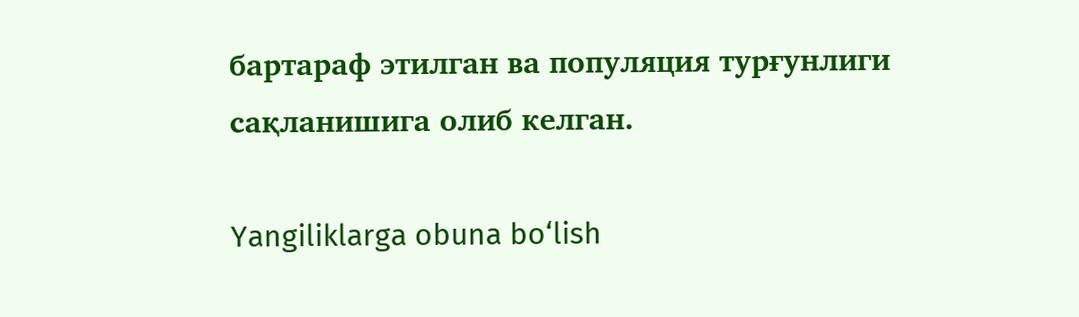бартараф этилган ва популяция турғунлиги сақланишига олиб келган.

Yangiliklarga obuna bo‘lish